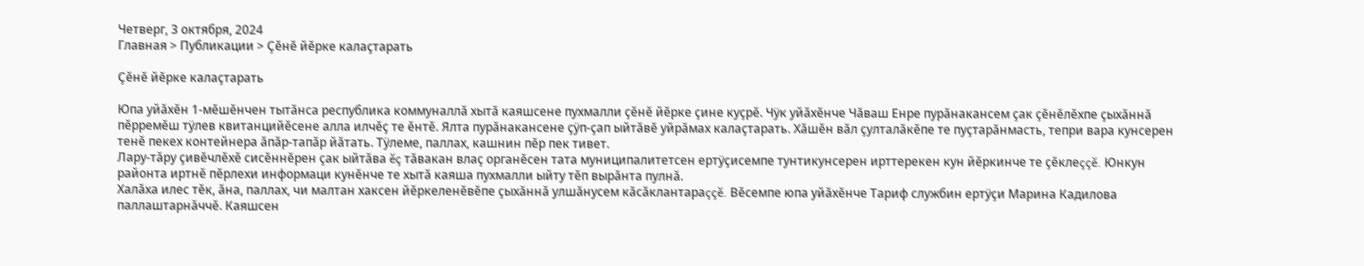Четверг, 3 октября, 2024
Главная > Публикации > Çĕнĕ йĕрке калаçтарать

Çĕнĕ йĕрке калаçтарать

Юпа уйăхĕн 1-мĕшĕнчен тытăнса республика коммуналлă хытă каяшсене пухмалли çĕнĕ йĕрке çине куçрĕ. Чÿк уйăхĕнче Чăваш Енре пурăнакансем çак çĕнĕлĕхпе çыхăннă пĕрремĕш тÿлев квитанцийĕсене алла илчĕç те ĕнтĕ. Ялта пурăнакансене çÿп-çап ыйтăвĕ уйрăмах калаçтарать. Хăшĕн вăл çулталăкĕпе те пуçтарăнмасть, тепри вара кунсерен тенĕ пекех контейнера ăпăр-тапăр йăтать. Тÿлеме, паллах, кашнин пĕр пек тивет.
Лару-тăру çивĕчлĕхĕ сисĕннĕрен çак ыйтăва ĕç тăвакан влаç органĕсен тата муниципалитетсен ертÿçисемпе тунтикунсерен ирттерекен кун йĕркинче те çĕклеççĕ. Юнкун районта иртнĕ пĕрлехи информаци кунĕнче те хытă каяша пухмалли ыйту тĕп вырăнта пулнă.
Халăха илес тĕк, ăна, паллах, чи малтан хаксен йĕркеленĕвĕпе çыхăннă улшăнусем кăсăклантараççĕ. Вĕсемпе юпа уйăхĕнче Тариф службин ертÿçи Марина Кадилова паллаштарнăччĕ. Каяшсен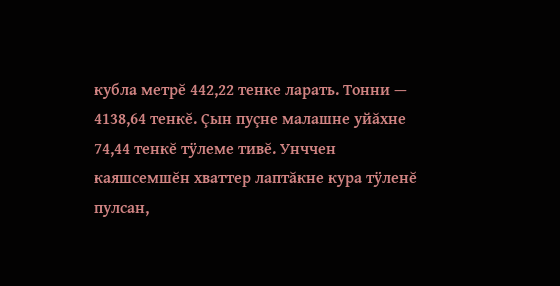кубла метрĕ 442,22 тенке ларать. Тонни — 4138,64 тенкĕ. Çын пуçне малашне уйăхне 74,44 тенкĕ тÿлеме тивĕ. Унччен каяшсемшĕн хваттер лаптăкне кура тÿленĕ пулсан,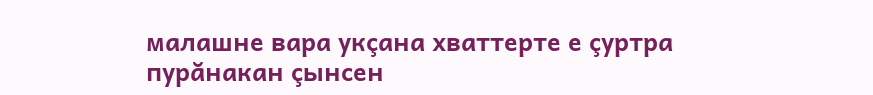малашне вара укçана хваттерте е çуртра пурăнакан çынсен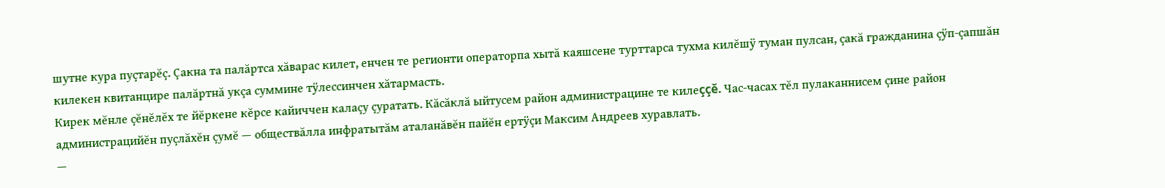шутне кура пуçтарĕç. Çакна та палăртса хăварас килет, енчен те регионти операторпа хытă каяшсене турттарса тухма килĕшÿ туман пулсан, çакă гражданина çÿп-çапшăн килекен квитанцире палăртнă укçа суммине тÿлессинчен хăтармасть.
Кирек мĕнле çĕнĕлĕх те йĕркене кĕрсе кайиччен калаçу çуратать. Кăсăклă ыйтусем район администрацине те килеççĕ. Час-часах тĕл пулаканнисем çине район администрацийĕн пуçлăхĕн çумĕ — обществăлла инфратытăм аталанăвĕн пайĕн ертÿçи Максим Андреев хуравлать.
—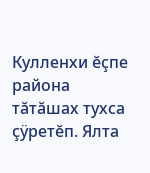Кулленхи ĕçпе района тăтăшах тухса çÿретĕп. Ялта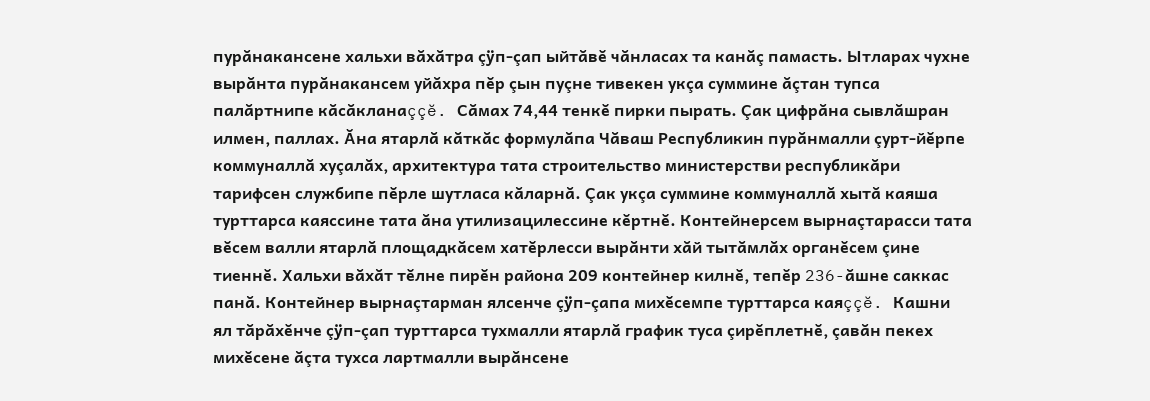пурăнакансене хальхи вăхăтра çÿп-çап ыйтăвĕ чăнласах та канăç памасть. Ытларах чухне вырăнта пурăнакансем уйăхра пĕр çын пуçне тивекен укçа суммине ăçтан тупса палăртнипе кăсăкланаççĕ. Сăмах 74,44 тенкĕ пирки пырать. Çак цифрăна сывлăшран илмен, паллах. Ăна ятарлă кăткăс формулăпа Чăваш Республикин пурăнмалли çурт-йĕрпе коммуналлă хуçалăх, архитектура тата строительство министерстви республикăри тарифсен службипе пĕрле шутласа кăларнă. Çак укçа суммине коммуналлă хытă каяша турттарса каяссине тата ăна утилизацилессине кĕртнĕ. Контейнерсем вырнаçтарасси тата вĕсем валли ятарлă площадкăсем хатĕрлесси вырăнти хăй тытăмлăх органĕсем çине тиеннĕ. Хальхи вăхăт тĕлне пирĕн района 209 контейнер килнĕ, тепĕр 236-ăшне саккас панă. Контейнер вырнаçтарман ялсенче çÿп-çапа михĕсемпе турттарса каяççĕ. Кашни ял тăрăхĕнче çÿп-çап турттарса тухмалли ятарлă график туса çирĕплетнĕ, çавăн пекех михĕсене ăçта тухса лартмалли вырăнсене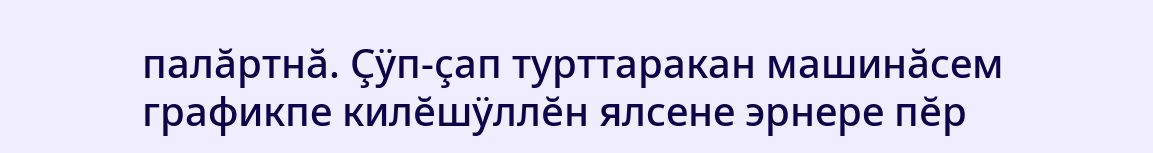палăртнă. Çÿп-çап турттаракан машинăсем графикпе килĕшÿллĕн ялсене эрнере пĕр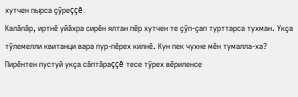хутчен пырса çÿреççĕ.
Калăпăр, иртнĕ уйăхра сирĕн ялтан пĕр хутчен те çÿп-çап турттарса тухман. Укçа тÿлемелли квитанци вара пур-пĕрех килнĕ. Кун пек чухне мĕн тумалла-ха? Пирĕнтен пустуй укçа сăптăраççĕ тесе тÿрех вĕриленсе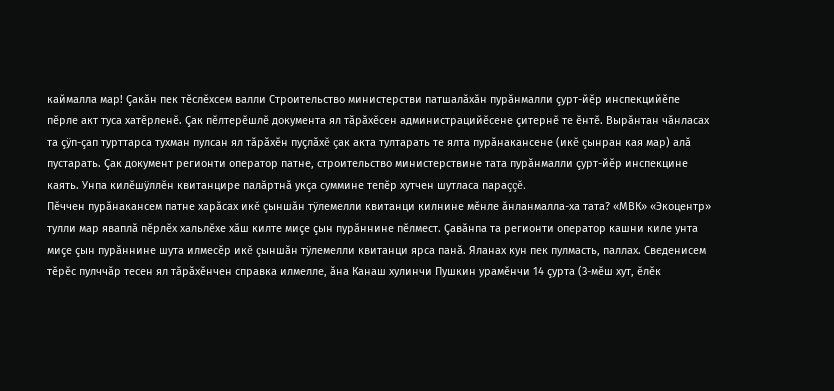каймалла мар! Çакăн пек тĕслĕхсем валли Строительство министерстви патшалăхăн пурăнмалли çурт-йĕр инспекцийĕпе пĕрле акт туса хатĕрленĕ. Çак пĕлтерĕшлĕ документа ял тăрăхĕсен администрацийĕсене çитернĕ те ĕнтĕ. Вырăнтан чăнласах та çÿп-çап турттарса тухман пулсан ял тăрăхĕн пуçлăхĕ çак акта тултарать те ялта пурăнакансене (икĕ çынран кая мар) алă пустарать. Çак документ регионти оператор патне, строительство министерствине тата пурăнмалли çурт-йĕр инспекцине каять. Унпа килĕшÿллĕн квитанцире палăртнă укçа суммине тепĕр хутчен шутласа параççĕ.
Пĕччен пурăнакансем патне харăсах икĕ çыншăн тÿлемелли квитанци килнине мĕнле ăнланмалла-ха тата? «МВК» «Экоцентр» тулли мар яваплă пĕрлĕх хальлĕхе хăш килте миçе çын пурăннине пĕлмест. Çавăнпа та регионти оператор кашни киле унта миçе çын пурăннине шута илмесĕр икĕ çыншăн тÿлемелли квитанци ярса панă. Яланах кун пек пулмасть, паллах. Сведенисем тĕрĕс пулччăр тесен ял тăрăхĕнчен справка илмелле, ăна Канаш хулинчи Пушкин урамĕнчи 14 çурта (3-мĕш хут, ĕлĕк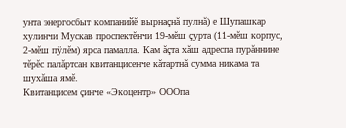унта энергосбыт компанийĕ вырнаçнă пулнă) е Шупашкар хулинчи Мускав проспектĕнчи 19-мĕш çурта (11-мĕш корпус, 2-мĕш пÿлĕм) ярса памалла. Кам ăçта хăш адреспа пурăннине тĕрĕс палăртсан квитанцисенче кăтартнă сумма никама та шухăша ямĕ.
Квитанцисем çинче «Экоцентр» ОООпа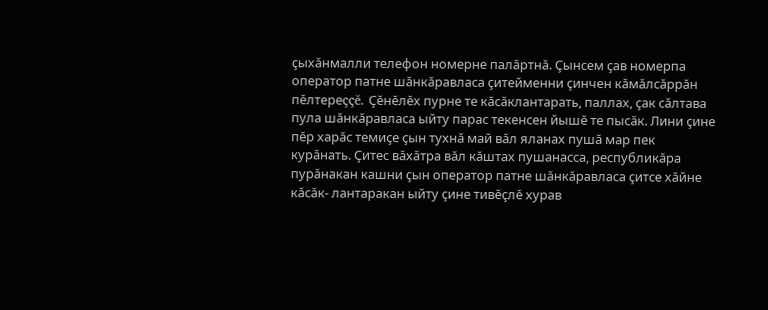çыхăнмалли телефон номерне палăртнă. Çынсем çав номерпа оператор патне шăнкăравласа çитейменни çинчен кăмăлсăррăн пĕлтереççĕ. Çĕнĕлĕх пурне те кăсăклантарать, паллах, çак сăлтава пула шăнкăравласа ыйту парас текенсен йышĕ те пысăк. Лини çине пĕр харăс темиçе çын тухнă май вăл яланах пушă мар пек курăнать. Çитес вăхăтра вăл кăштах пушанасса, республикăра пурăнакан кашни çын оператор патне шăнкăравласа çитсе хăйне кăсăк- лантаракан ыйту çине тивĕçлĕ хурав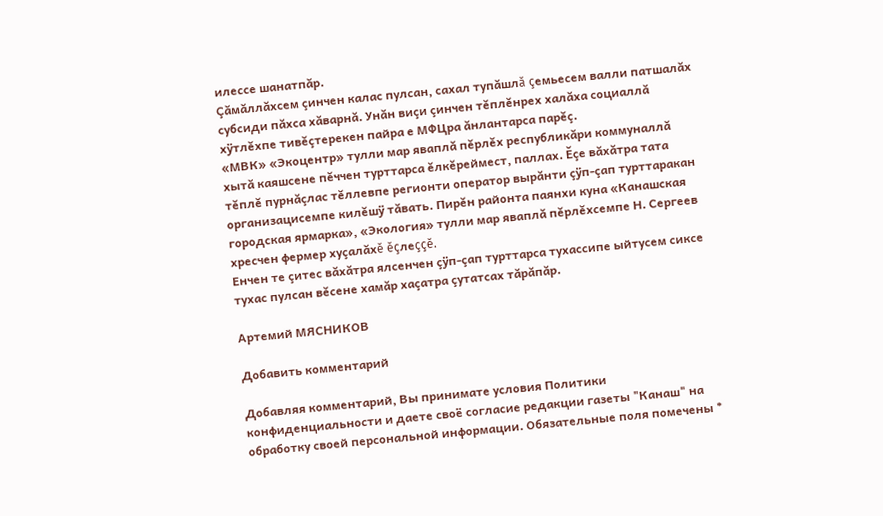илессе шанатпăр.
Çăмăллăхсем çинчен калас пулсан, сахал тупăшлă çемьесем валли патшалăх субсиди пăхса хăварнă. Унăн виçи çинчен тĕплĕнрех халăха социаллă хÿтлĕхпе тивĕçтерекен пайра е МФЦра ăнлантарса парĕç.
«МВК» «Экоцентр» тулли мар яваплă пĕрлĕх республикăри коммуналлă хытă каяшсене пĕччен турттарса ĕлкĕреймест, паллах. Ĕçе вăхăтра тата тĕплĕ пурнăçлас тĕллевпе регионти оператор вырăнти çÿп-çап турттаракан организацисемпе килĕшÿ тăвать. Пирĕн районта паянхи куна «Канашская городская ярмарка», «Экология» тулли мар яваплă пĕрлĕхсемпе Н. Сергеев хресчен фермер хуçалăхĕ ĕçлеççĕ.
Енчен те çитес вăхăтра ялсенчен çÿп-çап турттарса тухассипе ыйтусем сиксе тухас пулсан вĕсене хамăр хаçатра çутатсах тăрăпăр.

Артемий МЯСНИКОВ

Добавить комментарий

Добавляя комментарий, Вы принимате условия Политики конфиденциальности и даете своё согласие редакции газеты "Канаш" на обработку своей персональной информации. Обязательные поля помечены *